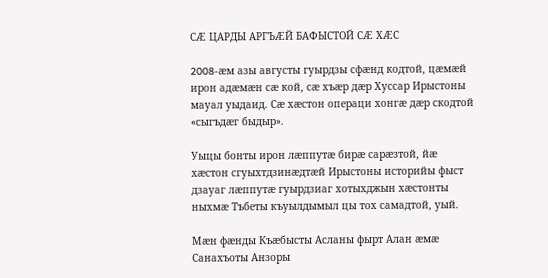СÆ ЦАРДЫ АРГЪÆЙ БАФЫСТОЙ СÆ ХÆС

2008-æм азы августы гуырдзы сфæнд кодтой, цæмæй ирон адæмæн сæ кой, сæ хъæр дæр Хуссар Ирыстоны мауал уыдаид. Сæ хæстон операци хонгæ дæр скодтой «сыгъдæг быдыр».

Уыцы бонты ирон лæппутæ бирæ сарæзтой, йæ хæстон сгуыхтдзинæдтæй Ирыстоны историйы фыст дзауаг лæппутæ гуырдзиаг хотыхджын хæстонты ныхмæ Тъбеты къуылдымыл цы тох самадтой, уый.

Мæн фæнды Къæбысты Асланы фырт Алан æмæ Санахъоты Анзоры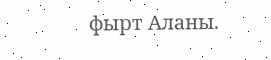фырт Аланы.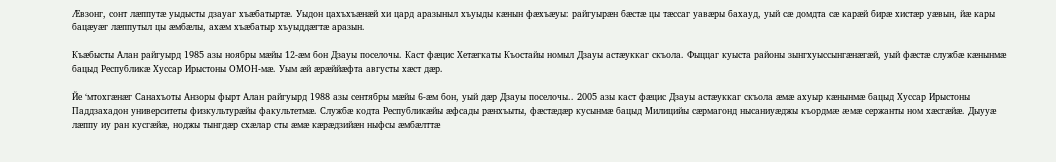Æвзонг, сонт лæппутæ уыдысты дзауаг хъæбатыртæ. Уыдон цахъхъæнæй хи цард аразыныл хъуыды кæнын фæхъæуы: райгуырæн бæстæ цы тæссаг уавæры бахауд, уый сæ домдта сæ карæй бирæ хистæр уæвын, йæ кары бацæуæг лæппутыл цы æмбæлы, ахæм хъæбатыр хъуыддæгтæ аразын.

Къæбысты Алан райгуырд 1985 азы ноябры мæйы 12-æм бон Дзауы поселочы. Каст фæцис Хетæгкаты Къостайы номыл Дзауы астæуккаг скъола. Фыццаг куыста районы зынгхуыссынгæнæгæй, уый фæстæ службæ кæнынмæ бацыд Республикæ Хуссар Ирыстоны ОМОН-мæ. Уым æй æрæййæфта августы хæст дæр.

Йе ‘мтохгæнæг Санахъоты Анзоры фырт Алан райгуырд 1988 азы сентябры мæйы 6-æм бон, уый дæр Дзауы поселочы.. 2005 азы каст фæцис Дзауы астæуккаг скъола æмæ ахуыр кæнынмæ бацыд Хуссар Ирыстоны Паддзахадон университеты физкультурæйы факультетмæ. Службæ кодта Республикæйы æфсады рæнхъыты, фæстæдæр кусынмæ бацыд Милицийы сæрмагонд нысаниуæджы къордмæ æмæ сержанты ном хæсгæйæ. Дыууæ лæппу иу ран кусгæйæ, ноджы тынгдæр схæлар сты æмæ кæрæдзийæн ныфсы æмбæлттæ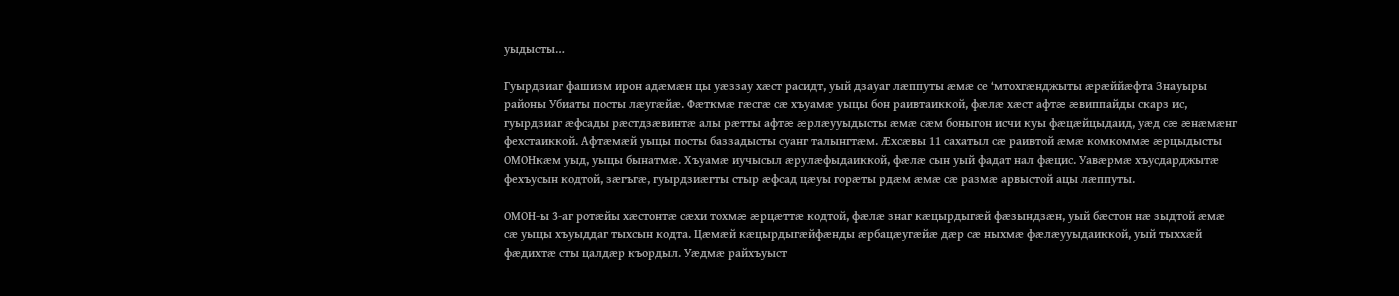уыдысты…

Гуырдзиаг фашизм ирон адæмæн цы уæззау хæст расидт, уый дзауаг лæппуты æмæ се ‘мтохгæнджыты æрæййæфта Знауыры районы Убиаты посты лæугæйæ. Фæткмæ гæсгæ сæ хъуамæ уыцы бон раивтаиккой, фæлæ хæст афтæ æвиппайды скарз ис, гуырдзиаг æфсады рæстдзæвинтæ алы рæтты афтæ æрлæууыдысты æмæ сæм боныгон исчи куы фæцæйцыдаид, уæд сæ æнæмæнг фехстаиккой. Афтæмæй уыцы посты баззадысты суанг талынгтæм. Æхсæвы 11 сахатыл сæ раивтой æмæ комкоммæ æрцыдысты ОМОНкæм уыд, уыцы бынатмæ. Хъуамæ иучысыл æрулæфыдаиккой, фæлæ сын уый фадат нал фæцис. Уавæрмæ хъусдарджытæ фехъусын кодтой, зæгъгæ, гуырдзиæгты стыр æфсад цæуы горæты рдæм æмæ сæ размæ арвыстой ацы лæппуты.

ОМОН-ы 3-аг ротæйы хæстонтæ сæхи тохмæ æрцæттæ кодтой, фæлæ знаг кæцырдыгæй фæзындзæн, уый бæстон нæ зыдтой æмæ сæ уыцы хъуыддаг тыхсын кодта. Цæмæй кæцырдыгæйфæнды æрбацæугæйæ дæр сæ ныхмæ фæлæууыдаиккой, уый тыххæй фæдихтæ сты цалдæр къордыл. Уæдмæ райхъуыст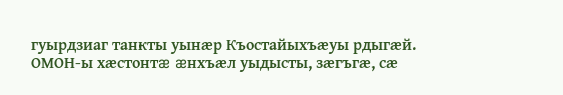гуырдзиаг танкты уынæр Къостайыхъæуы рдыгæй. ОМОН-ы хæстонтæ æнхъæл уыдысты, зæгъгæ, сæ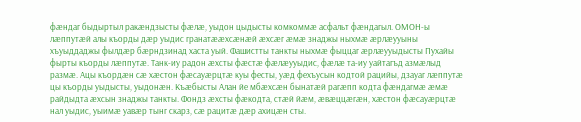фæндаг быдыртыл ракæндзысты фæлæ, уыдон цыдысты комкоммæ асфальт фæндагыл. ОМОН-ы лæппутæй алы къорды дæр уыдис гранатææхсæнæй æхсæг æмæ знаджы ныхмæ æрлæууыны хъуыддаджы фылдæр бæрндзинад хаста уый. Фашистты танкты ныхмæ фыццаг æрлæууыдысты Пухайы фырты къорды лæппутæ. Танк-иу радон æхсты фæстæ фæлæууыдис, фæлæ та-иу уайтагъд азмæлыд размæ. Ацы къордæн сæ хæстон фæсауæрцтæ куы фесты, уæд фехъусын кодтой рацийы, дзауаг лæппутæ цы къорды уыдысты, уыдонæн. Къæбысты Алан йе мбæхсæн бынатæй рагæпп кодта фæндагмæ æмæ райдыдта æхсын знаджы танкты. Фондз æхсты фæкодта, стæй йæм, æвæццæгæн, хæстон фæсауæрцтæ нал уыдис, уыимæ уавæр тынг скарз, сæ рацитæ дæр ахицæн сты.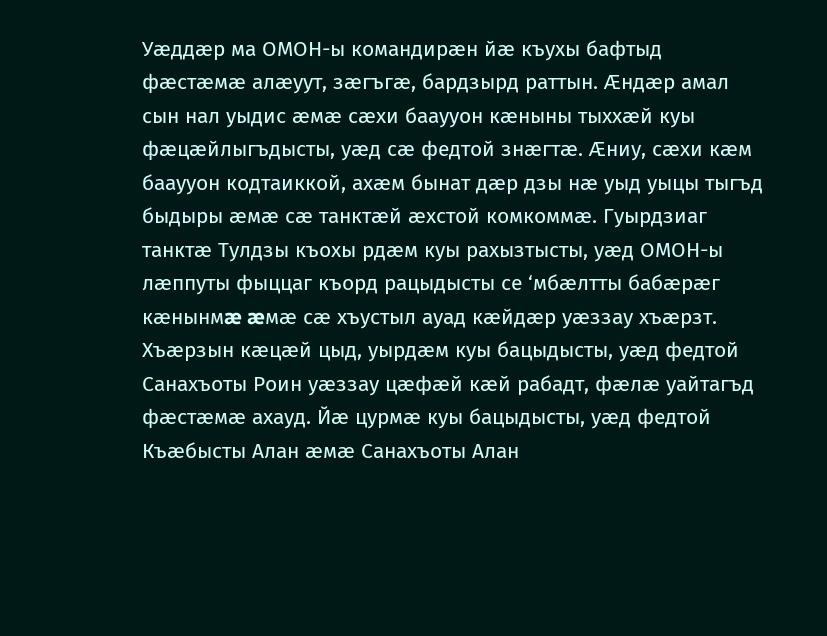Уæддæр ма ОМОН-ы командирæн йæ къухы бафтыд фæстæмæ алæуут, зæгъгæ, бардзырд раттын. Æндæр амал сын нал уыдис æмæ сæхи бааууон кæныны тыххæй куы фæцæйлыгъдысты, уæд сæ федтой знæгтæ. Æниу, сæхи кæм бааууон кодтаиккой, ахæм бынат дæр дзы нæ уыд уыцы тыгъд быдыры æмæ сæ танктæй æхстой комкоммæ. Гуырдзиаг танктæ Тулдзы къохы рдæм куы рахызтысты, уæд ОМОН-ы лæппуты фыццаг къорд рацыдысты се ‘мбæлтты бабæрæг кæнынмæ æмæ сæ хъустыл ауад кæйдæр уæззау хъæрзт. Хъæрзын кæцæй цыд, уырдæм куы бацыдысты, уæд федтой Санахъоты Роин уæззау цæфæй кæй рабадт, фæлæ уайтагъд фæстæмæ ахауд. Йæ цурмæ куы бацыдысты, уæд федтой Къæбысты Алан æмæ Санахъоты Алан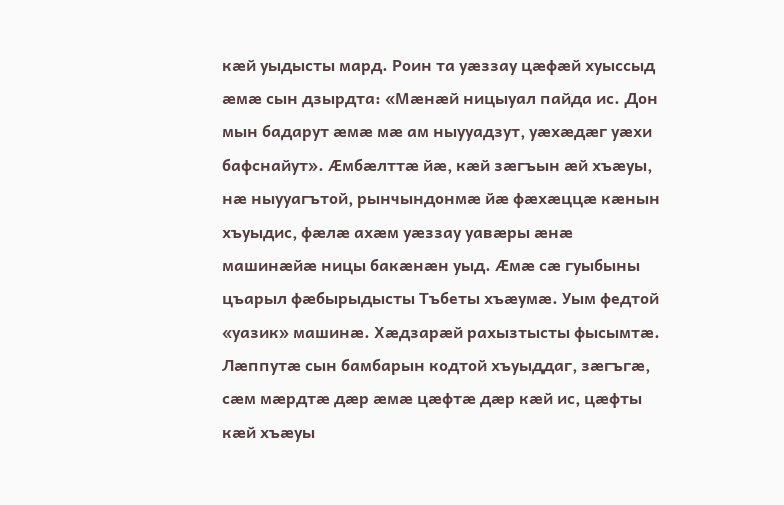кæй уыдысты мард. Роин та уæззау цæфæй хуыссыд æмæ сын дзырдта: «Мæнæй ницыуал пайда ис. Дон мын бадарут æмæ мæ ам ныууадзут, уæхæдæг уæхи бафснайут». Æмбæлттæ йæ, кæй зæгъын æй хъæуы, нæ ныууагътой, рынчындонмæ йæ фæхæццæ кæнын хъуыдис, фæлæ ахæм уæззау уавæры æнæ машинæйæ ницы бакæнæн уыд. Æмæ сæ гуыбыны цъарыл фæбырыдысты Тъбеты хъæумæ. Уым федтой «уазик» машинæ. Хæдзарæй рахызтысты фысымтæ. Лæппутæ сын бамбарын кодтой хъуыддаг, зæгъгæ, сæм мæрдтæ дæр æмæ цæфтæ дæр кæй ис, цæфты кæй хъæуы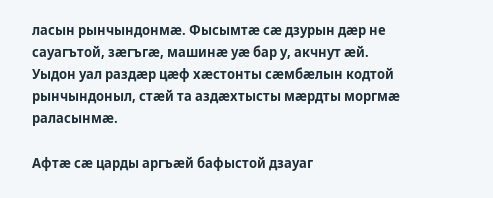ласын рынчындонмæ. Фысымтæ сæ дзурын дæр не сауагътой, зæгъгæ, машинæ уæ бар у, акчнут æй. Уыдон уал раздæр цæф хæстонты сæмбæлын кодтой рынчындоныл, стæй та аздæхтысты мæрдты моргмæ раласынмæ.

Афтæ сæ царды аргъæй бафыстой дзауаг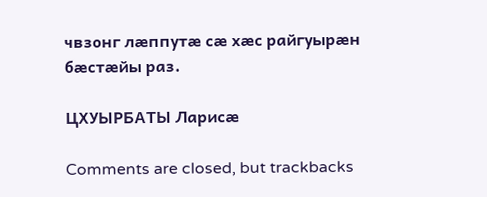чвзонг лæппутæ сæ хæс райгуырæн бæстæйы раз.

ЦХУЫРБАТЫ Ларисæ

Comments are closed, but trackbacks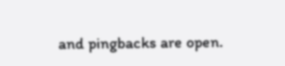and pingbacks are open.